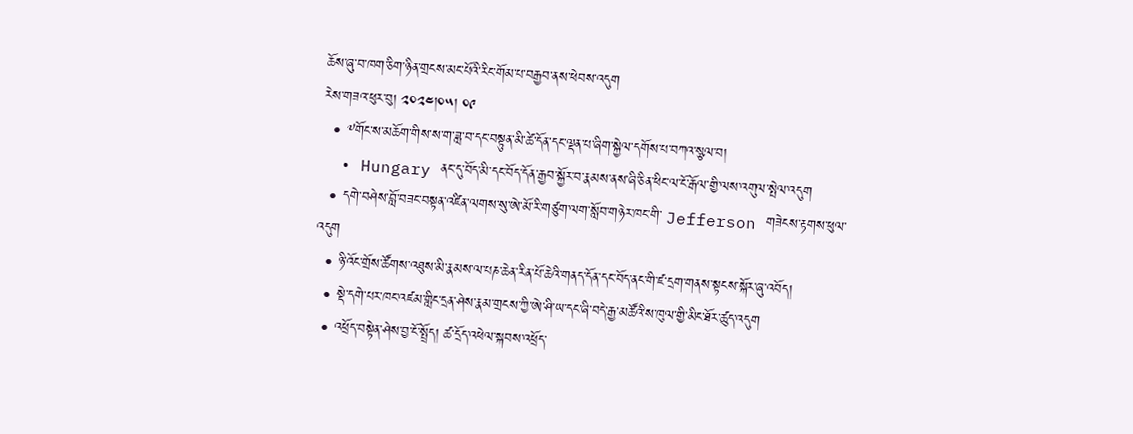ཆོས་ཞུ་བ་ཁག་ཅིག་ཉིན་གྲངས་མང་པོའི་རིང་གོམ་པ་བརྒྱབ་ནས་ཕེབས་འདུག
རེས་གཟའ་ཕུར་བུ། ༢༠༢༤།༠༥། ༠༩
  • ༸གོང་ས་མཆོག་གིས་ས་ག་ཟླ་བ་དང་བསྟུན་མི་ཚེ་དོན་དང་ལྡན་པ་ཞིག་སྐྱེལ་དགོས་པ་བཀའ་སྩལ་བ།
  • Hungary ནང་དུ་བོད་མི་དང་བོད་དོན་རྒྱབ་སྐྱོར་བ་རྣམས་ནས་ཞི་ཅིན་ཕིང་ལ་ངོ་རྒོལ་གྱི་ལས་འགུལ་སྤེལ་འདུག
  • དགེ་བཤེས་བློ་བཟང་བསྟན་འཛིན་ལགས་སུ་ཨེ་མོ་རི་གཙུག་ལག་སློབ་གཉེར་ཁང་གི་ Jefferson གཟེངས་རྟགས་ཕུལ་འདུག
  • ཉི་འོང་གྲོས་ཚོགས་འཐུས་མི་རྣམས་ལ་པཎ་ཆེན་རིན་པོ་ཆེའི་གནད་དོན་དང་བོད་ནང་གི་ཛ་དྲག་གནས་སྟངས་སྐོར་ཞུ་འབོད།
  • སྡེ་དགེ་པར་ཁང་འཛམ་གླིང་དྲན་ཤེས་རྣམ་གྲངས་ཀྱི་ཨེ་ཤི་ཡ་དང་ཞི་བདེ་རྒྱ་མཚོའི་ས་ཁུལ་གྱི་མིང་ཐོར་ཚུད་འདུག
  • འཕྲོད་བསྟེན་ཤེས་བྱ་ངོ་སྤྲོད། ཚ་དྲོད་འཕེལ་སྐབས་འཕྲོད་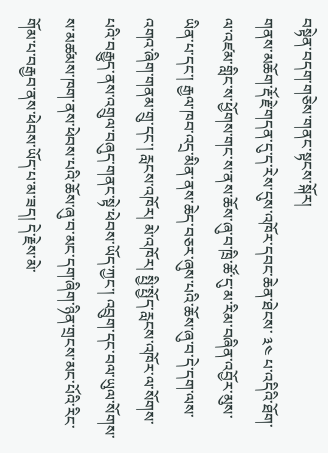བསྟེན་བདག་གཅེས་གནང་སྟངས་སྐོར།
གནས་མཆོག་རྡོ་རྗེ་གདན་དུ་ད་རེས་དུས་འཁོར་དབང་ཆེན་ཐེངས་ ༣༤ པ་འདིའི་ཐོག་ལ་འཛམ་གླིང་ས་ཕྱོགས་གང་ས་ནས་ཆོས་ཞུ་བ་ཁྲི་ཚོ་དུ་མ་རིམ་བཞིན་འབྱོར་མུས་ཡིན་པ་དང་། རྒྱལ་ཁབ་འདྲ་མིན་ནས་ཆེད་བཅར་ཞུས་པའི་ཆོས་ཞུ་བ་དེ་དག་ལས་འགའ་ཞིག་གནམ་གྲུ་དང་། རླངས་འཁོར། མེ་འཁོར། སྤྱི་སྤྱོད་རླངས་འཁོར་ལ་སོགས་པའི་བརྒྱུད་ནས་འགྲུལ་བཞུད་གནང་སྟེ་ཕེབས་ཡོད་ཀྱང་། འབྲུག་དང་བལ་ཡུལ་སོགས་ས་མཚམས་ཁག་ནས་ཕེབས་པའི་ཆོས་ཞུ་བ་མང་དག་ཞིག་ཉིན་གྲངས་མང་པོའི་རིང་གོམ་པ་བརྒྱབ་ནས་ཕེབས་ཡོད་པ་མ་ཟད། དེ་རྗེས་མེ་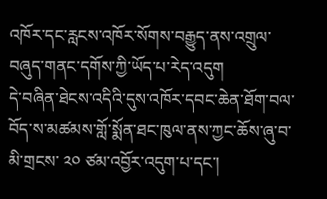འཁོར་དང་རླངས་འཁོར་སོགས་བརྒྱུད་ནས་འགྲུལ་བཞུད་གནང་དགོས་ཀྱི་ཡོད་པ་རེད་འདུག
དེ་བཞིན་ཐེངས་འདིའི་དུས་འཁོར་དབང་ཆེན་ཐོག་བལ་བོད་ས་མཚམས་གློ་སྨོན་ཐང་ཁུལ་ནས་ཀྱང་ཆོས་ཞུ་བ་མི་གྲངས་ ༢༠ ཙམ་འབྱོར་འདུག་པ་དང་།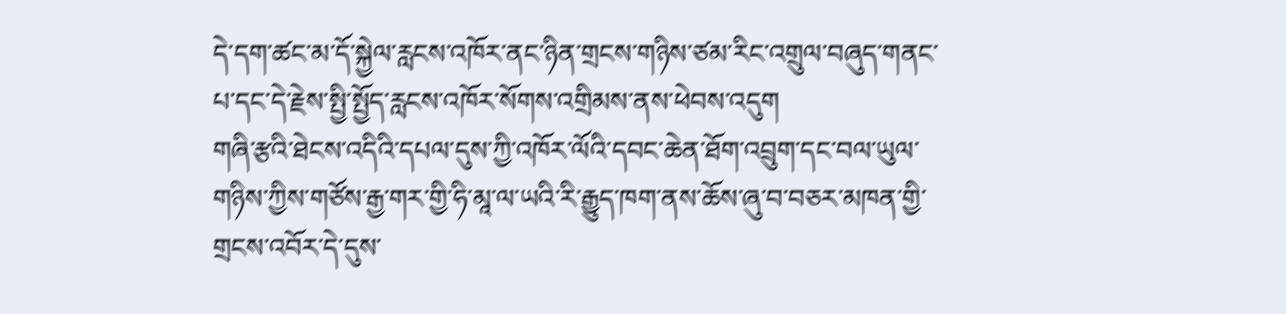དེ་དག་ཚང་མ་དོ་སྐྱེལ་རླངས་འཁོར་ནང་ཉིན་གྲངས་གཉིས་ཙམ་རིང་འགྲུལ་བཞུད་གནང་པ་དང་དེ་རྗེས་སྤྱི་སྤྱོད་རླངས་འཁོར་སོགས་འགྲིམས་ནས་ཕེབས་འདུག
གཞི་རྩའི་ཐེངས་འདིའི་དཔལ་དུས་ཀྱི་འཁོར་ལོའི་དབང་ཆེན་ཐོག་འབྲུག་དང་བལ་ཡུལ་གཉིས་ཀྱིས་གཙོས་རྒྱ་གར་གྱི་ཧི་མཱ་ལ་ཡའི་རི་རྒྱུད་ཁག་ནས་ཆོས་ཞུ་བ་བཅར་མཁན་གྱི་གྲངས་འབོར་དེ་དུས་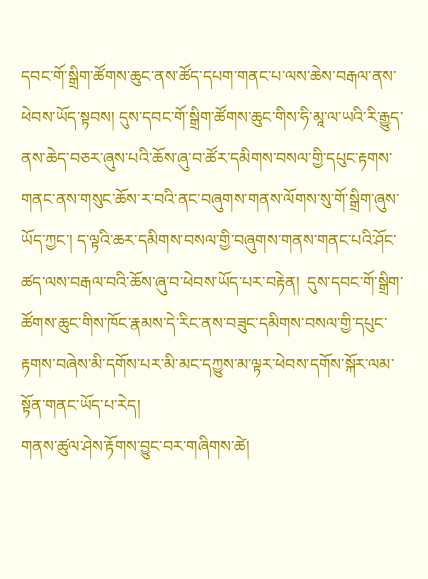དབང་གོ་སྒྲིག་ཚོགས་ཆུང་ནས་ཚོད་དཔག་གནང་པ་ལས་ཆེས་བརྒལ་ནས་ཕེབས་ཡོད་སྟབས། དུས་དབང་གོ་སྒྲིག་ཚོགས་ཆུང་གིས་ཧི་མཱ་ལ་ཡའི་རི་རྒྱུད་ནས་ཆེད་བཅར་ཞུས་པའི་ཆོས་ཞུ་བ་ཚོར་དམིགས་བསལ་གྱི་དཔུང་རྟགས་གནང་ནས་གསུང་ཆོས་ར་བའི་ནང་བཞུགས་གནས་ལོགས་སུ་གོ་སྒྲིག་ཞུས་ཡོད་ཀྱང་། ད་ལྟའི་ཆར་དམིགས་བསལ་གྱི་བཞུགས་གནས་གནང་པའི་ཤོང་ཚད་ལས་བརྒལ་བའི་ཆོས་ཞུ་བ་ཕེབས་ཡོད་པར་བརྟེན།  དུས་དབང་གོ་སྒྲིག་ཚོགས་ཆུང་གིས་ཁོང་རྣམས་དེ་རིང་ནས་བཟུང་དམིགས་བསལ་གྱི་དཔུང་རྟགས་བཞེས་མི་དགོས་པར་མི་མང་དཀྱུས་མ་ལྟར་ཕེབས་དགོས་སྐོར་ལམ་སྟོན་གནང་ཡོད་པ་རེད།
གནས་ཚུལ་ཤེས་རྟོགས་བྱུང་བར་གཞིགས་ཚེ།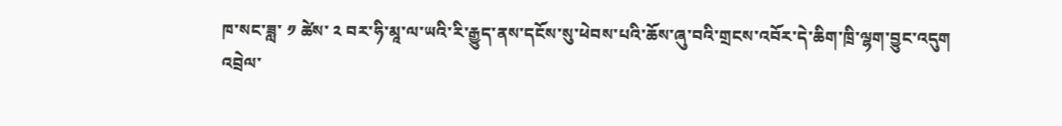ཁ་སང་ཟླ་ ༡ ཚེས་ ༢ བར་ཧི་མཱ་ལ་ཡའི་རི་རྒྱུད་ནས་དངོས་སུ་ཕེབས་པའི་ཆོས་ཞུ་བའི་གྲངས་འབོར་དེ་ཆིག་ཁྲི་ལྷག་བྱུང་འདུག
འབྲེལ་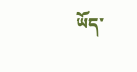ཡོད་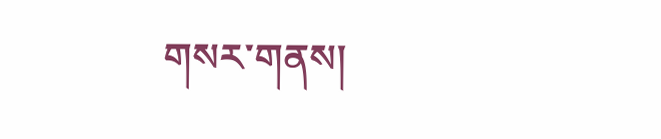གསར་གནས།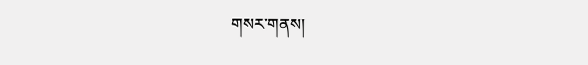གསར་གནས།